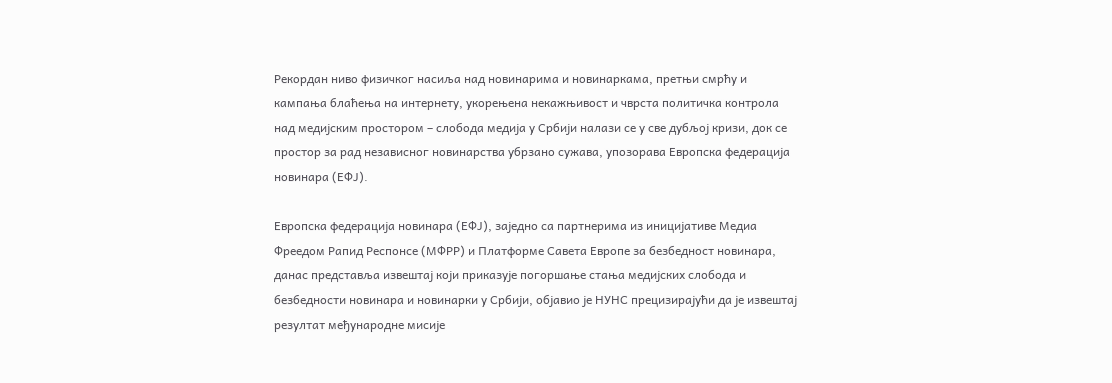Рекордан ниво физичког насиља над новинарима и новинаркама, претњи смрћу и кампања блаћења на интернету, укорењена некажњивост и чврста политичка контрола над медијским простором – слобода медија у Србији налази се у све дубљој кризи, док се простор за рад независног новинарства убрзано сужава, упозорава Европска федерација новинара (ЕФЈ).

Европска федерација новинара (ЕФЈ), заједно са партнерима из иницијативе Медиа Фреедом Рапид Респонсе (МФРР) и Платформе Савета Европе за безбедност новинара, данас представља извештај који приказује погоршање стања медијских слобода и безбедности новинара и новинарки у Србији, објавио је НУНС прецизирајући да је извештај резултат међународне мисије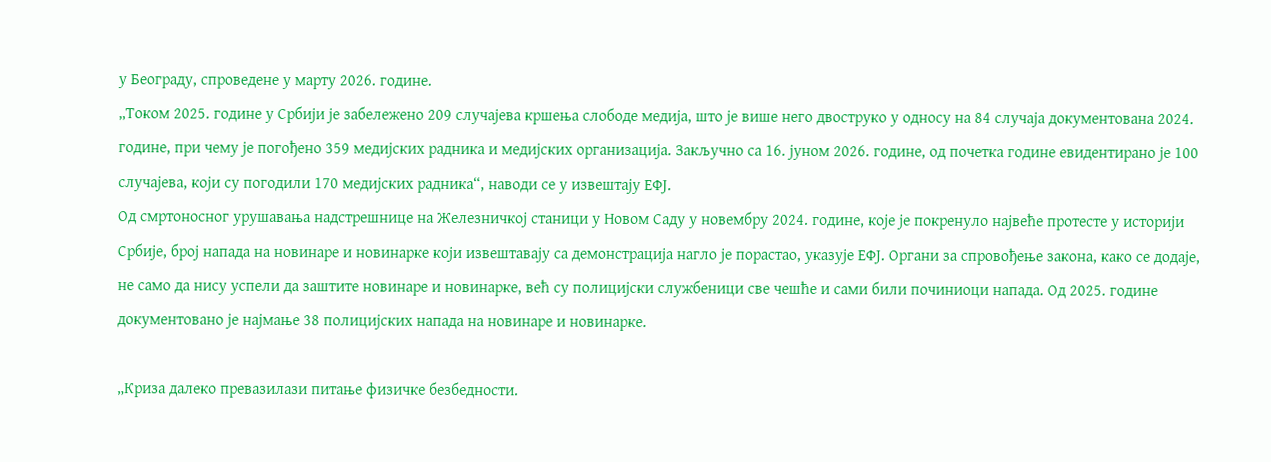у Београду, спроведене у марту 2026. године.
„Током 2025. године у Србији је забележено 209 случајева кршења слободе медија, што је више него двоструко у односу на 84 случаја документована 2024. године, при чему је погођено 359 медијских радника и медијских организација. Закључно са 16. јуном 2026. године, од почетка године евидентирано је 100 случајева, који су погодили 170 медијских радника“, наводи се у извештају ЕФЈ.
Од смртоносног урушавања надстрешнице на Железничкој станици у Новом Саду у новембру 2024. године, које је покренуло највеће протесте у историји Србије, број напада на новинаре и новинарке који извештавају са демонстрација нагло је порастао, указује ЕФЈ. Органи за спровођење закона, како се додаје, не само да нису успели да заштите новинаре и новинарке, већ су полицијски службеници све чешће и сами били починиоци напада. Од 2025. године документовано је најмање 38 полицијских напада на новинаре и новинарке.

„Криза далеко превазилази питање физичке безбедности.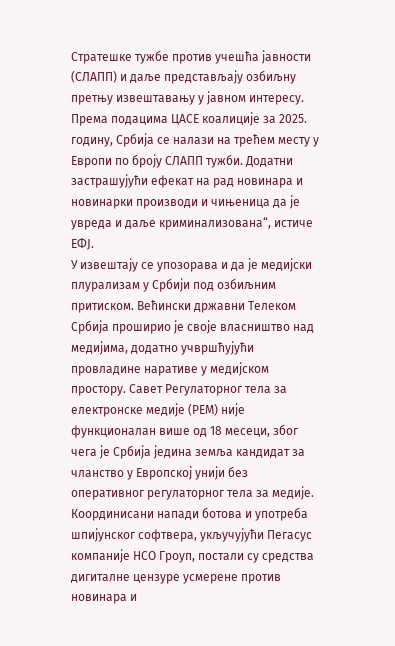Стратешке тужбе против учешћа јавности (СЛАПП) и даље представљају озбиљну претњу извештавању у јавном интересу. Према подацима ЦАСЕ коалиције за 2025. годину, Србија се налази на трећем месту у Европи по броју СЛАПП тужби. Додатни застрашујући ефекат на рад новинара и новинарки производи и чињеница да је увреда и даље криминализована“, истиче ЕФЈ.
У извештају се упозорава и да је медијски плурализам у Србији под озбиљним притиском. Већински државни Телеком Србија проширио је своје власништво над медијима, додатно учвршћујући провладине наративе у медијском простору. Савет Регулаторног тела за електронске медије (РЕМ) није функционалан више од 18 месеци, због чега је Србија једина земља кандидат за чланство у Европској унији без оперативног регулаторног тела за медије. Координисани напади ботова и употреба шпијунског софтвера, укључујући Пегасус компаније НСО Гроуп, постали су средства дигиталне цензуре усмерене против новинара и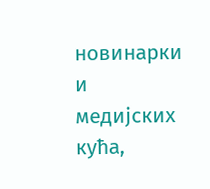новинарки и медијских кућа,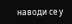наводи се у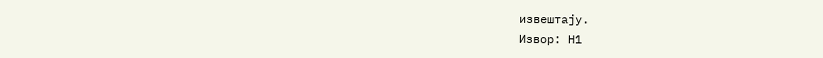извештају.
Извор: Н1